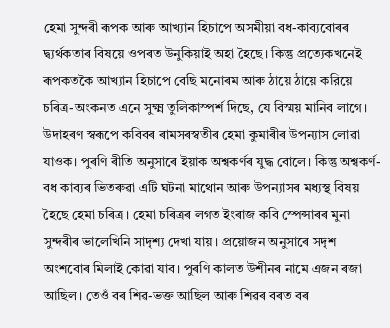হেমা সুন্দৰী ৰূপক আৰু আখ্যান হিচাপে অসমীয়া বধ-কাব্যবোৰৰ দ্ব্যর্থকতাৰ বিষয়ে ওপৰত উনুকিয়াই অহা হৈছে। কিন্তু প্রত্যেকখনেই ৰূপকতকৈ আখ্যান হিচাপে বেছি মনোৰম আৰু ঠায়ে ঠায়ে করিয়ে চৰিত্ৰ-অংকনত এনে সুক্ষ্ম তুলিকাস্পর্শ দিছে, যে বিস্ময় মানিব লাগে। উদাহৰণ স্বৰূপে কবিবৰ ৰামসৰস্বতীৰ হেমা কুমাৰীৰ উপন্যাস লোৱা যাওক। পুৰণি ৰীতি অনুসাৰে ইয়াক অশ্বকৰ্ণৰ যুদ্ধ বোলে। কিন্তু অশ্বকর্ণ-বধ কাব্যৰ ভিতৰুৱা এটি ঘটনা মাথোন আৰু উপন্যাসৰ মধ্যস্থ বিষয় হৈছে হেমা চৰিত্র। হেমা চৰিত্ৰৰ লগত ইংৰাজ কবি স্পেন্সাৰৰ মুনা সুন্দৰীৰ ভালেখিনি সাদৃশ্য দেখা যায়। প্রয়োজন অনুসাৰে সদৃশ অংশবোৰ মিলাই কোৱা যাব। পুৰণি কালত উশীনৰ নামে এজন ৰজা আছিল। তেওঁ বৰ শিৱ-ভক্ত আছিল আৰু শিৱৰ বৰত বৰ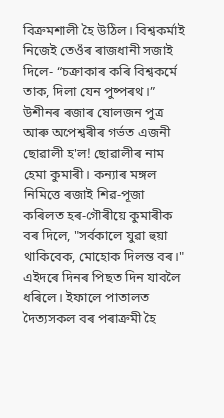বিক্রমশালী হৈ উঠিল। বিশ্বকর্মাই নিজেই তেওঁৰ ৰাজধানী সজাই দিলে- “চক্রাকাৰ কৰি বিশ্বকর্মে তাক, দিলা যেন পুষ্পৰথ।” উশীনৰ ৰজাৰ ষোলজন পুত্ৰ আৰু অপেশ্বৰীৰ গৰ্ভত এজনী ছোৱালী হ'ল! ছোৱালীৰ নাম হেমা কুমাৰী। কন্যাৰ মঙ্গল নিমিত্তে ৰজাই শিৱ-পূজা কৰিলত হৰ-গৌৰীয়ে কুমাৰীক বৰ দিলে, "সর্বকালে যুৱা হুয়া থাকিবেক, মোহোক দিলন্ত বৰ।" এইদৰে দিনৰ পিছত দিন যাবলৈ ধৰিলে। ইফালে পাতালত দৈত্যসকল বৰ পৰাক্ৰমী হৈ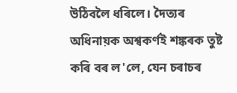উঠিবলৈ ধৰিলে। দৈত্যৰ অধিনায়ক অশ্বকর্ণই শঙ্কৰক তুষ্ট কৰি বৰ ল'লে, যেন চৰাচৰ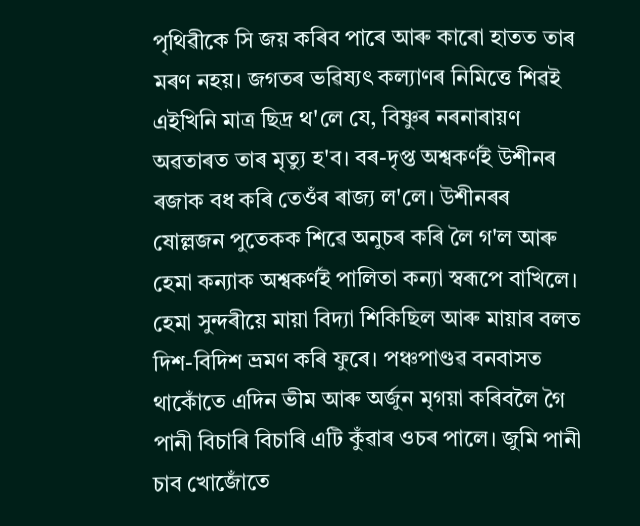পৃথিৱীকে সি জয় কৰিব পাৰে আৰু কাৰো হাতত তাৰ মৰণ নহয়। জগতৰ ভৱিষ্যৎ কল্যাণৰ নিমিত্তে শিৱই এইখিনি মাত্র ছিদ্র থ'লে যে, বিষ্ণুৰ নৰনাৰায়ণ অৱতাৰত তাৰ মৃত্যু হ'ব। বৰ-দৃপ্ত অশ্বকর্ণই উশীনৰ ৰজাক বধ কৰি তেওঁৰ ৰাজ্য ল'লে। উশীনৰৰ ষোল্লজন পুতেকক শিৱে অনুচৰ কৰি লৈ গ'ল আৰু হেমা কন্যাক অশ্বকর্ণই পালিতা কন্যা স্বৰূপে বাখিলে। হেমা সুন্দৰীয়ে মায়া বিদ্যা শিকিছিল আৰু মায়াৰ বলত দিশ-বিদিশ ভ্রমণ কৰি ফুৰে। পঞ্চপাণ্ডৱ বনবাসত থাকোঁতে এদিন ভীম আৰু অর্জুন মৃগয়া কৰিবলৈ গৈ পানী বিচাৰি বিচাৰি এটি কুঁৱাৰ ওচৰ পালে। জুমি পানী চাব খোজোঁতে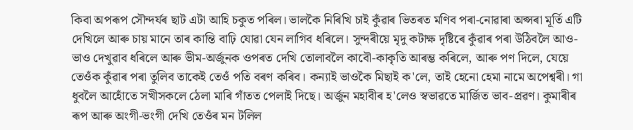কিবা অপৰূপ সৌন্দৰ্যৰ ছাট এটা আহি চকুত পৰিল। ভালকৈ নিৰিখি চাই কুঁৱাৰ ভিতৰত মণিব পৰা-নোৱাৰা অপ্সৰা মূৰ্তি এটি দেখিলে আৰু চায় মানে তাৰ কান্তি বাঢ়ি যোৱা যেন লাগিব ধৰিলে। সুন্দৰীয়ে মৃদু কটাক্ষ দৃষ্টিৰে কুঁৱাৰ পৰা উঠিবলৈ আও-ভাও দেখুৱাব ধৰিলে আৰু ভীম-অর্জুনক ওপৰত দেখি তোলাবলৈ কাবৌ-কাকৃতি আৰম্ভ কৰিলে, আৰু পণ দিলে, যেয়ে তেওঁক কুঁৱাৰ পৰা তুলিব তাকেই তেওঁ পতি বৰণ কৰিব। কন্যাই ভাওকৈ মিছাই ক'লে, তাই হেনো হেমা নামে অপেশ্বৰী। গা ধুবলৈ আহোঁতে সখীসকলে ঠেলা মাৰি গাঁতত পেলাই দিছে। অর্জুন মহাবীৰ হ'লেও স্বভাৱতে মার্জিত ভাব-প্ৰৱণ। কুমাৰীৰ ৰূপ আৰু অংগী-ভংগী দেখি তেওঁৰ মন টলিল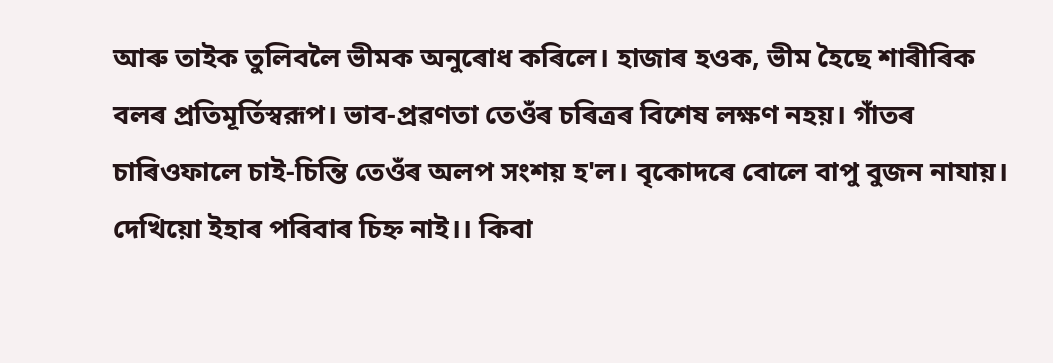আৰু তাইক তুলিবলৈ ভীমক অনুৰোধ কৰিলে। হাজাৰ হওক, ভীম হৈছে শাৰীৰিক বলৰ প্রতিমূর্তিস্বরূপ। ভাব-প্ৰৱণতা তেওঁৰ চৰিত্ৰৰ বিশেষ লক্ষণ নহয়। গাঁতৰ চাৰিওফালে চাই-চিন্তি তেওঁৰ অলপ সংশয় হ'ল। বৃকোদৰে বোলে বাপু বুজন নাযায়। দেখিয়ো ইহাৰ পৰিবাৰ চিহ্ন নাই।। কিবা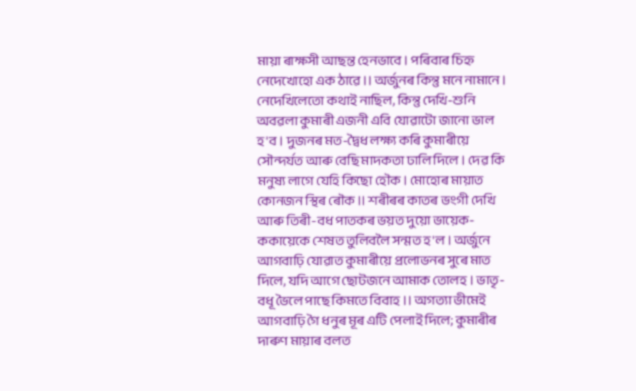মায়া ৰাক্ষসী আছন্ত হেনভাবে। পৰিবাৰ চিহ্ন নেদেখোহো এক ঠাৱে।। অর্জুনৰ কিন্তু মনে নামানে। নেদেখিলেতো কথাই নাছিল, কিন্তু দেখি-শুনি অবৱলা কুমাৰী এজনী এবি যোৱাটো জানো ভাল হ'ব। দুজনৰ মত-দ্বৈধ লক্ষ্য কৰি কুমাৰীয়ে সৌন্দর্যত আৰু বেছি মাদকতা ঢালি দিলে। দেৱ কি মনুষ্য লাগে যেহি কিছো হৌক। মোহোৰ মায়াত কোনজন স্থিৰ ৰৌক।। শৰীৰৰ কাতৰ ভংগী দেখি আৰু তিৰী-বধ পাতকৰ ভয়ত দুয়ো ভায়েক-ককায়েকে শেষত তুলিবলৈ সন্মত হ'ল। অর্জুনে আগবাঢ়ি যোৱাত কুমাৰীয়ে প্রলোভনৰ সুৰে মাত দিলে, যদি আগে ছোটজনে আমাক তোলহ। ভাতৃ-বধূ ভৈলে পাছে কিমতে বিবাহ।। অগত্যা ভীমেই আগবাঢ়ি গৈ ধনুৰ মূৰ এটি পেলাই দিলে; কুমাৰীৰ দাৰুণ মায়াৰ বলত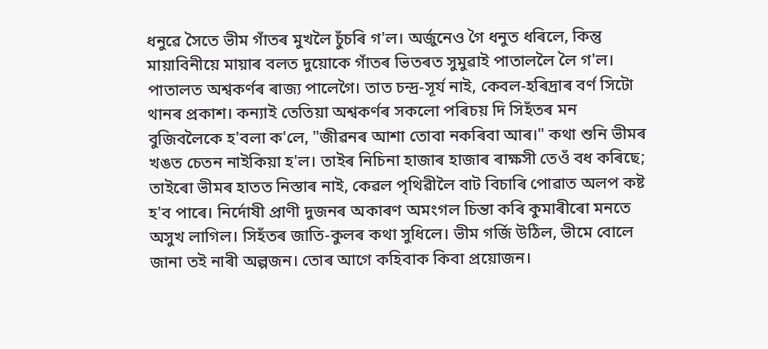ধনুৱে সৈতে ভীম গাঁতৰ মুখলৈ চুঁচৰি গ'ল। অর্জুনেও গৈ ধনুত ধৰিলে, কিন্তু মায়াবিনীয়ে মায়াৰ বলত দুয়োকে গাঁতৰ ভিতৰত সুমুৱাই পাতাললৈ লৈ গ'ল। পাতালত অশ্বকৰ্ণৰ ৰাজ্য পালেগৈ। তাত চন্দ্র-সূর্য নাই, কেবল-হৰিদ্ৰাৰ বৰ্ণ সিটো থানৰ প্ৰকাশ। কন্যাই তেতিয়া অশ্বকৰ্ণৰ সকলো পৰিচয় দি সিহঁতৰ মন বুজিবলৈকে হ'বলা ক'লে, "জীৱনৰ আশা তোবা নকৰিবা আৰ।" কথা শুনি ভীমৰ খঙত চেতন নাইকিয়া হ'ল। তাইৰ নিচিনা হাজাৰ হাজাৰ ৰাক্ষসী তেওঁ বধ কৰিছে; তাইৰো ভীমৰ হাতত নিস্তাৰ নাই, কেৱল পৃথিৱীলৈ বাট বিচাৰি পোৱাত অলপ কষ্ট হ'ব পাৰে। নির্দোষী প্রাণী দুজনৰ অকাৰণ অমংগল চিন্তা কৰি কুমাৰীৰো মনতে অসুখ লাগিল। সিহঁতৰ জাতি-কুলৰ কথা সুধিলে। ভীম গর্জি উঠিল, ভীমে বোলে জানা তই নাৰী অল্পজন। তোৰ আগে কহিবাক কিবা প্রয়োজন।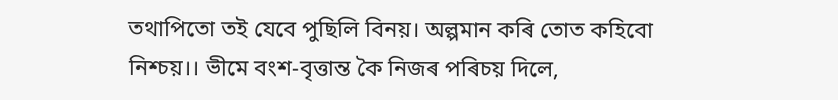তথাপিতো তই যেবে পুছিলি বিনয়। অল্পমান কৰি তোত কহিবো নিশ্চয়।। ভীমে বংশ-বৃত্তান্ত কৈ নিজৰ পৰিচয় দিলে,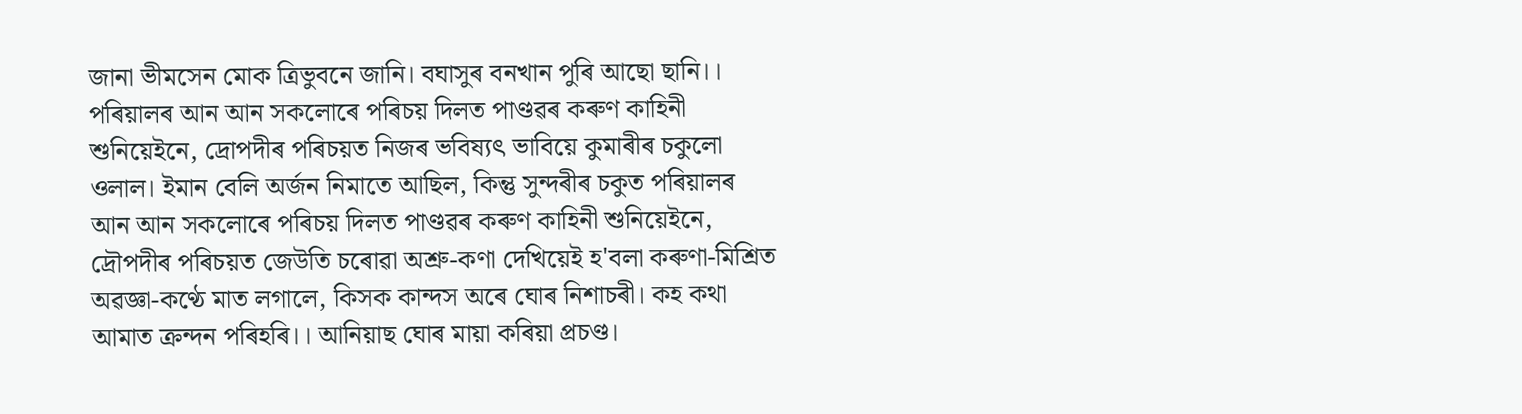জানা ভীমসেন মোক ত্রিভুবনে জানি। বঘাসুৰ বনখান পুৰি আছো ছানি।। পৰিয়ালৰ আন আন সকলোৰে পৰিচয় দিলত পাণ্ডৱৰ কৰুণ কাহিনী শুনিয়েইনে, দ্ৰোপদীৰ পৰিচয়ত নিজৰ ভবিষ্যৎ ভাবিয়ে কুমাৰীৰ চকুলো ওলাল। ইমান বেলি অর্জন নিমাতে আছিল, কিন্তু সুন্দৰীৰ চকুত পৰিয়ালৰ আন আন সকলোৰে পৰিচয় দিলত পাণ্ডৱৰ কৰুণ কাহিনী শুনিয়েইনে, দ্রৌপদীৰ পৰিচয়ত জেউতি চৰোৱা অশ্রু-কণা দেখিয়েই হ'বলা কৰুণা-মিশ্রিত অৱজ্ঞা-কণ্ঠে মাত লগালে, কিসক কান্দস অৰে ঘোৰ নিশাচৰী। কহ কথা আমাত ক্রন্দন পৰিহৰি।। আনিয়াছ ঘোৰ মায়া কৰিয়া প্ৰচণ্ড।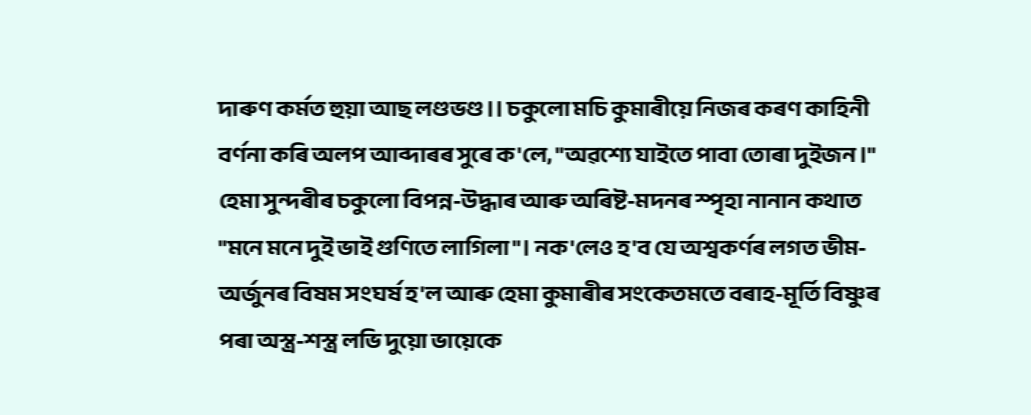দাৰুণ কর্মত হুয়া আছ লণ্ডভণ্ড।। চকুলো মচি কুমাৰীয়ে নিজৰ কৰণ কাহিনী বর্ণনা কৰি অলপ আব্দাৰৰ সুৰে ক'লে, "অৱশ্যে যাইতে পাবা তোৰা দুইজন।" হেমা সুন্দৰীৰ চকুলো বিপন্ন-উদ্ধাৰ আৰু অৰিষ্ট-মদনৰ স্পৃহা নানান কথাত "মনে মনে দুই ভাই গুণিতে লাগিলা"। নক'লেও হ'ব যে অশ্বকৰ্ণৰ লগত ভীম-অর্জুনৰ বিষম সংঘর্ষ হ'ল আৰু হেমা কুমাৰীৰ সংকেতমতে বৰাহ-মূৰ্তি বিষ্ণুৰ পৰা অস্ত্র-শস্ত্র লভি দুয়ো ভায়েকে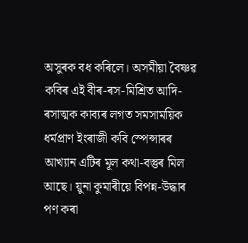অসুৰক বধ কৰিলে। অসমীয়া বৈষ্ণৱ কবিৰ এই বীৰ-ৰস-মিশ্রিত আদি-ৰসাত্মক কাব্যৰ লগত সমসাময়িক ধর্মপ্রাণ ইংৰাজী কবি স্পেন্সাৰৰ আখ্যান এটিৰ মূল কথা-বস্তুৰ মিল আছে। য়ুনা কুমাৰীয়ে বিপন্ন-উদ্ধাৰ পণ কৰা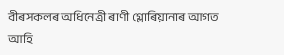বীৰসকলৰ অধিনেত্ৰী ৰাণী গ্লোৰিয়ানাৰ আগত আহি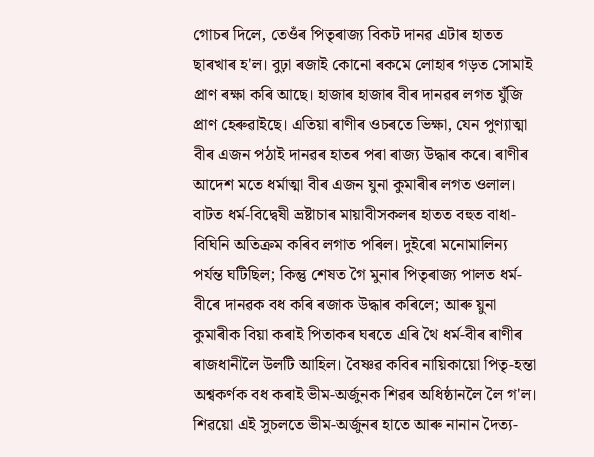গোচৰ দিলে, তেওঁৰ পিতৃৰাজ্য বিকট দানৱ এটাৰ হাতত ছাৰখাৰ হ'ল। বুঢ়া ৰজাই কোনো ৰকমে লোহাৰ গড়ত সোমাই প্রাণ ৰক্ষা কৰি আছে। হাজাৰ হাজাৰ বীৰ দানৱৰ লগত যুঁজি প্রাণ হেৰুৱাইছে। এতিয়া ৰাণীৰ ওচৰতে ভিক্ষা, যেন পুণ্যাত্মা বীৰ এজন পঠাই দানৱৰ হাতৰ পৰা ৰাজ্য উদ্ধাৰ কৰে। ৰাণীৰ আদেশ মতে ধৰ্মাত্মা বীৰ এজন যুনা কুমাৰীৰ লগত ওলাল। বাটত ধর্ম-বিদ্বেষী ভ্রষ্টাচাৰ মায়াবীসকলৰ হাতত বহুত বাধা-বিঘিনি অতিক্ৰম কৰিব লগাত পৰিল। দুইৰো মনোমালিন্য পর্যন্ত ঘটিছিল; কিন্তু শেষত গৈ মুনাৰ পিতৃৰাজ্য পালত ধৰ্ম-বীৰে দানৱক বধ কৰি ৰজাক উদ্ধাৰ কৰিলে; আৰু য়ুনা কুমাৰীক বিয়া কৰাই পিতাকৰ ঘৰতে এৰি থৈ ধৰ্ম-বীৰ ৰাণীৰ ৰাজধানীলৈ উলটি আহিল। বৈষ্ণৱ কবিৰ নায়িকায়ো পিতৃ-হন্তা অশ্বকৰ্ণক বধ কৰাই ভীম-অর্জুনক শিৱৰ অধিষ্ঠানলৈ লৈ গ'ল। শিৱয়ো এই সুচলতে ভীম-অর্জুনৰ হাতে আৰু নানান দৈত্য-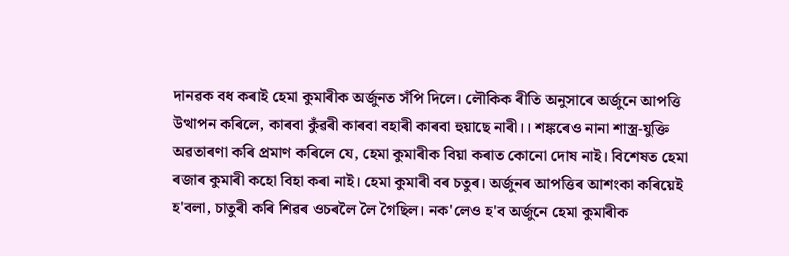দানৱক বধ কৰাই হেমা কুমাৰীক অর্জুনত সঁপি দিলে। লৌকিক ৰীতি অনুসাৰে অর্জুনে আপত্তি উত্থাপন কৰিলে, কাৰবা কুঁৱৰী কাৰবা বহাৰী কাৰবা হুয়াছে নাৰী।। শঙ্কৰেও নানা শাস্ত্র-যুক্তি অৱতাৰণা কৰি প্ৰমাণ কৰিলে যে, হেমা কুমাৰীক বিয়া কৰাত কোনো দোষ নাই। বিশেষত হেমা ৰজাৰ কুমাৰী কহো বিহা কৰা নাই। হেমা কুমাৰী বৰ চতুৰ। অর্জুনৰ আপত্তিৰ আশংকা কৰিয়েই হ'বলা, চাতুৰী কৰি শিৱৰ ওচৰলৈ লৈ গৈছিল। নক'লেও হ'ব অর্জুনে হেমা কুমাৰীক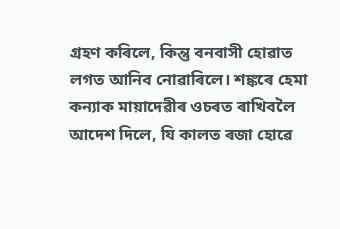গ্রহণ কৰিলে, কিন্তু বনবাসী হোৱাত লগত আনিব নোৱাৰিলে। শঙ্কৰে হেমা কন্যাক মায়াদেৱীৰ ওচৰত ৰাখিবলৈ আদেশ দিলে, যি কালত ৰজা হোৱে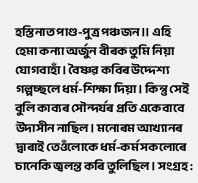হস্তিনাত পাণ্ড-পুত্র পঞ্চজন।। এহি হেমা কন্যা অর্জুন বীৰক তুমি নিয়া যোগবাহাঁ। বৈষ্ণৱ কবিৰ উদ্দেশ্য গল্পচ্ছলে ধর্ম-শিক্ষা দিয়া। কিন্তু সেই বুলি কাব্যৰ সৌন্দৰ্যৰ প্ৰতি একেবাবে উদাসীন নাছিল। মনোৰম আখ্যানৰ দ্বাৰাই তেওঁলোকে ধর্ম-কর্ম সকলোৰে চানেকি জ্বলন্ত কৰি তুলিছিল। সংগ্ৰহ: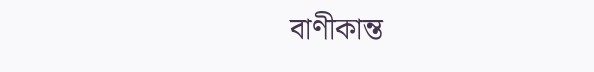বাণীকান্ত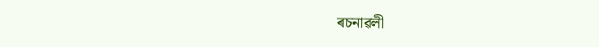ৰচনাৱলী